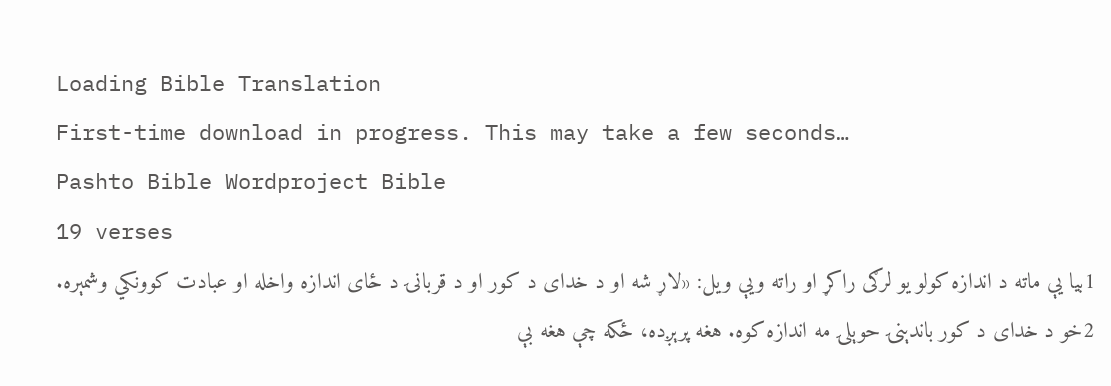Loading Bible Translation
First-time download in progress. This may take a few seconds…
Pashto Bible Wordproject Bible
19 verses
1بیا یې ماته د اندازه کولو یو لرګی راکړ او راته ویې ویل: «لاړ شه او د خدای د کور او د قربانۍ د ځای اندازه واخله او عبادت کوونکي وشمېره.
2خو د خدای د کور باندېنۍ حوېلۍ مه اندازه کوه. هغه پرېږده، ځکه چې هغه بې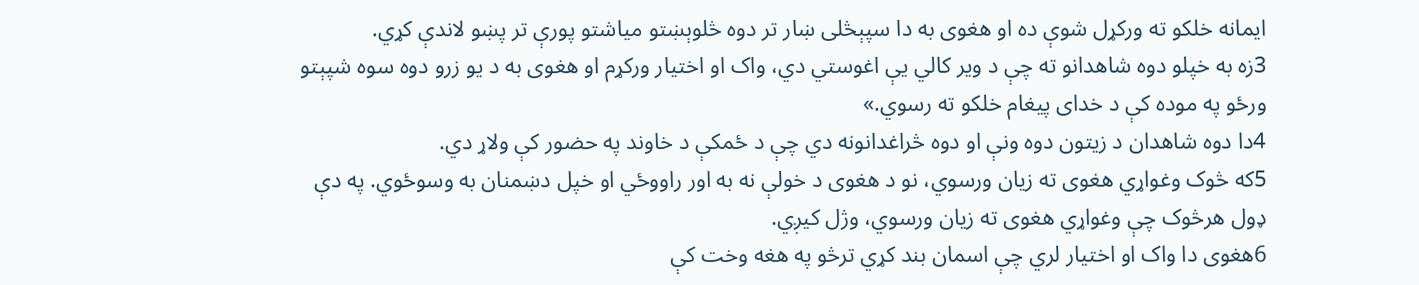ایمانه خلکو ته ورکړل شوې ده او هغوی به دا سپېڅلی ښار تر دوه څلوېښتو میاشتو پورې تر پښو لاندې کړي.
3زه به خپلو دوه شاهدانو ته چې د ویر کالي یې اغوستي دي، واک او اختیار ورکړم او هغوی به د یو زرو دوه سوه شپېتو ورځو په موده کې د خدای پیغام خلکو ته رسوي.»
4دا دوه شاهدان د زیتون دوه ونې او دوه څراغدانونه دي چې د ځمکې د خاوند په حضور کې ولاړ دي.
5که څوک وغواړي هغوی ته زیان ورسوي، نو د هغوی د خولې نه به اور راووځي او خپل دښمنان به وسوځوي. په دې ډول هرڅوک چې وغواړي هغوی ته زیان ورسوي، وژل کیږي.
6هغوی دا واک او اختیار لري چې اسمان بند کړي ترڅو په هغه وخت کې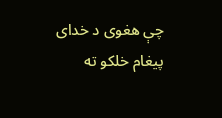چې هغوی د خدای پیغام خلکو ته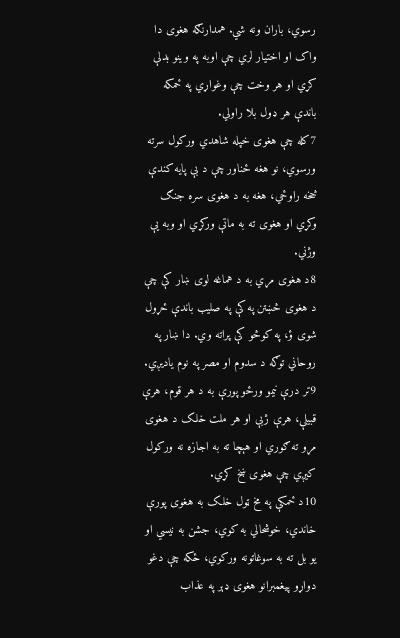رسوي، باران ونه شي. همدارنګه هغوی دا واک او اختیار لري چې اوبه په وینو بدلې کړي او هر وخت چې وغواړي په ځمکه باندې هر ډول بلا راولي.
7کله چې هغوی خپله شاهدي ورکول سرته ورسوي، نو هغه ځناور چې د بې پایه کندې څخه راوځي، هغه به د هغوی سره جنګ وکړي او هغوی ته به ماتې ورکړي او وبه یې وژني.
8د هغوی مړي به د هماغه لوی ښار کې چې د هغوی څښتن په کې په صلیب باندې ځړول شوی ؤ، په کوڅو کې پراته وي. دا ښار په روحاني توګه د سدوم او مصر په نوم یادیږي.
9تر درې نیمو ورځو پورې به د هر قوم، هرې قبیلې، هرې ژبې او هر ملت خلک د هغوی مړو ته ګوري او هېچا ته به اجازه نه ورکول کیږي چې هغوی ښخ کړي.
10د ځمکې په مخ ټول خلک به هغوی پورې خاندي، خوشحالي به کوي، جشن به نیسي او یو بل ته به سوغاتونه ورکوي، ځکه چې دغو دواړو پیغمبرانو هغوی ډېر په عذاب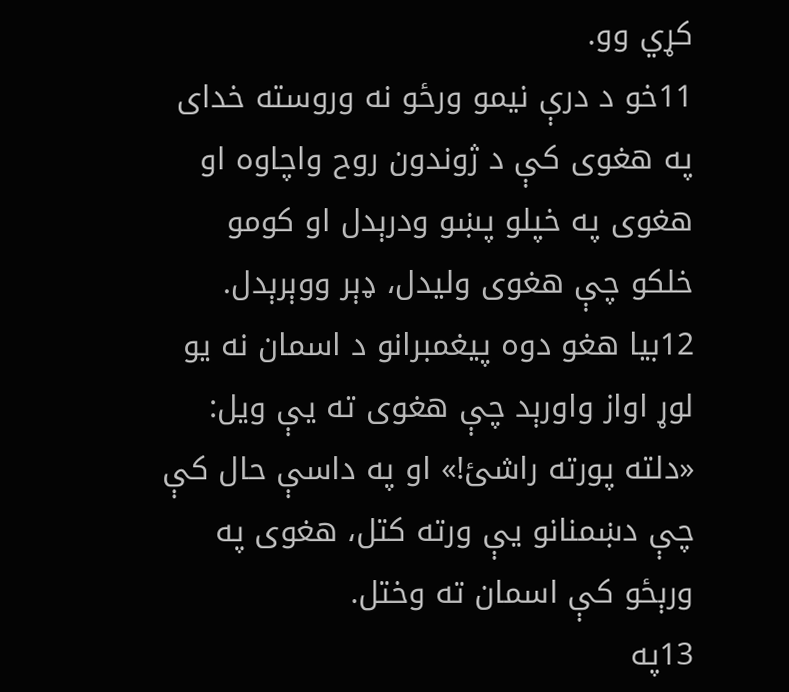کړي وو.
11خو د درې نیمو ورځو نه وروسته خدای په هغوی کې د ژوندون روح واچاوه او هغوی په خپلو پښو ودرېدل او کومو خلکو چې هغوی ولیدل، ډېر ووېرېدل.
12بیا هغو دوه پیغمبرانو د اسمان نه یو لوړ اواز واورېد چې هغوی ته یې ویل: «دلته پورته راشئ!» او په داسې حال کې چې دښمنانو یې ورته کتل، هغوی په ورېځو کې اسمان ته وختل.
13په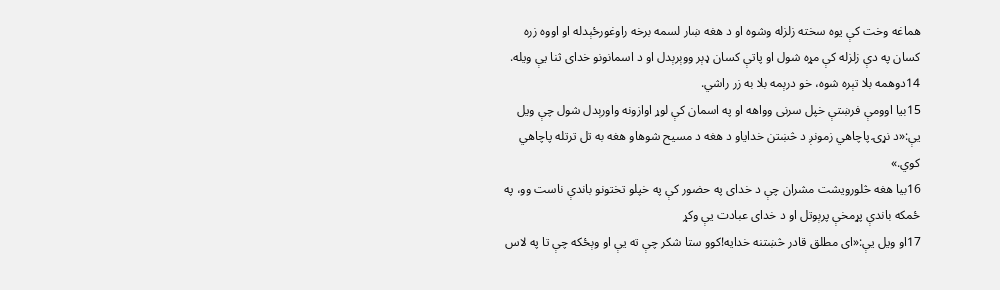هماغه وخت کې یوه سخته زلزله وشوه او د هغه ښار لسمه برخه راوغورځېدله او اووه زره کسان په دې زلزله کې مړه شول او پاتې کسان ډېر ووېرېدل او د اسمانونو خدای ثنا یې ویله.
14دوهمه بلا تېره شوه، خو درېمه بلا به زر راشي.
15بیا اوومې فرښتې خپل سرنی وواهه او په اسمان کې لوړ اوازونه واورېدل شول چې ویل یې:«د نړۍ پاچاهي زمونږ د څښتن خدایاو د هغه د مسیح شوهاو هغه به تل ترتله پاچاهي کوي.»
16بیا هغه څلورویشت مشران چې د خدای په حضور کې په خپلو تختونو باندې ناست وو، په ځمکه باندې پړمخې پرېوتل او د خدای عبادت یې وکړ
17او ویل یې:«ای مطلق قادر څښتنه خدایه!کوو ستا شکر چې ته یې او وېځکه چې تا په لاس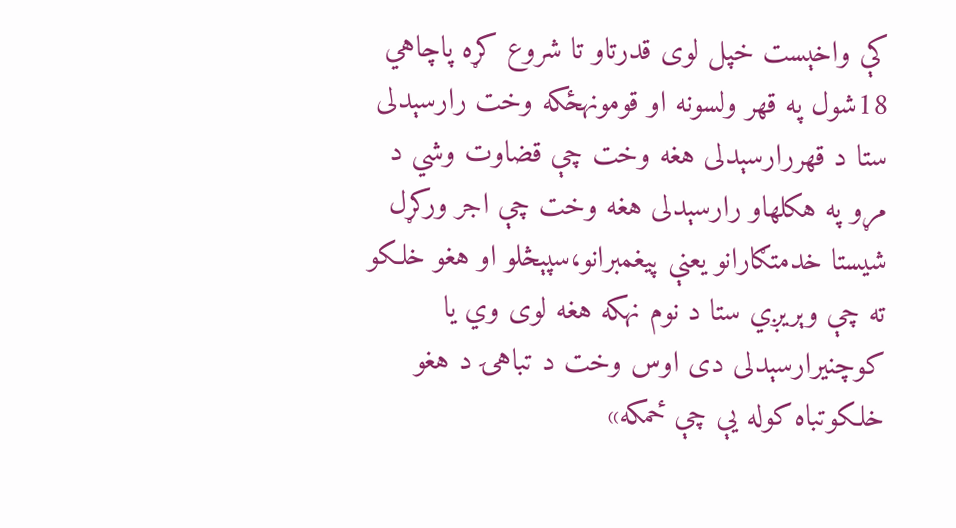کې واخېست خپل لوی قدرتاو تا شروع کړه پاچاهي
18شول په قهر ولسونه او قومونهځکه وخت رارسېدلی ستا د قهررارسېدلی هغه وخت چې قضاوت وشي د مړو په هکلهاو رارسېدلی هغه وخت چې اجر ورکړل شيستا خدمتګارانو یعنې پیغمبرانو،سپېڅلو او هغو خلکو ته چې وېریږي ستا د نوم نهکه هغه لوی وي یا کوچنيرارسېدلی دی اوس وخت د تباهۍ د هغو خلکوتباه کوله یې چې ځمکه»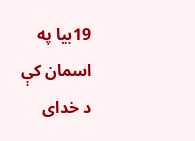19بیا په اسمان کې د خدای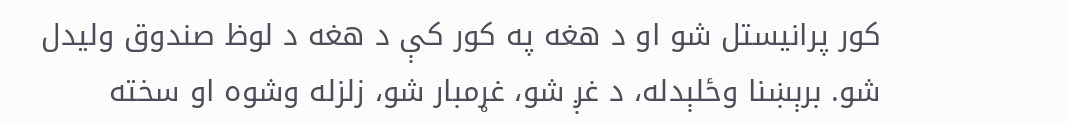کور پرانیستل شو او د هغه په کور کې د هغه د لوظ صندوق ولیدل شو. برېښنا وځلېدله، د غږ شو، غړمبار شو، زلزله وشوه او سخته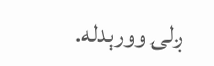ږلۍ وورېدله.